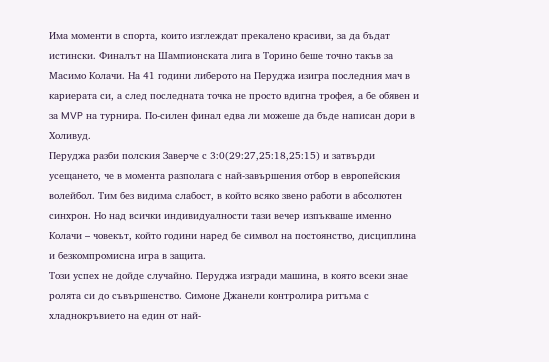Има моменти в спорта, които изглеждат прекалено красиви, за да бъдат истински. Финалът на Шампионската лига в Торино беше точно такъв за Масимо Колачи. На 41 години либерото на Перуджа изигра последния мач в кариерата си, а след последната точка не просто вдигна трофея, а бе обявен и за MVP на турнира. По-силен финал едва ли можеше да бъде написан дори в Холивуд.
Перуджа разби полския Заверче с 3:0(29:27,25:18,25:15) и затвърди усещането, че в момента разполага с най-завършения отбор в европейския волейбол. Тим без видима слабост, в който всяко звено работи в абсолютен синхрон. Но над всички индивидуалности тази вечер изпъкваше именно Колачи – човекът, който години наред бе символ на постоянство, дисциплина и безкомпромисна игра в защита.
Този успех не дойде случайно. Перуджа изгради машина, в която всеки знае ролята си до съвършенство. Симоне Джанели контролира ритъма с хладнокръвието на един от най-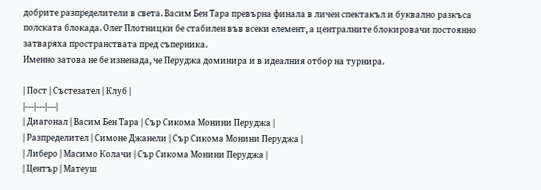добрите разпределители в света. Васим Бен Тара превърна финала в личен спектакъл и буквално разкъса полската блокада. Олег Плотницки бе стабилен във всеки елемент, а централните блокировачи постоянно затваряха пространствата пред съперника.
Именно затова не бе изненада, че Перуджа доминира и в идеалния отбор на турнира.

| Пост | Състезател | Клуб |
|---|---|---|
| Диагонал | Васим Бен Тара | Сър Сикома Монини Перуджа |
| Разпределител | Симоне Джанели | Сър Сикома Монини Перуджа |
| Либеро | Масимо Колачи | Сър Сикома Монини Перуджа |
| Център | Матеуш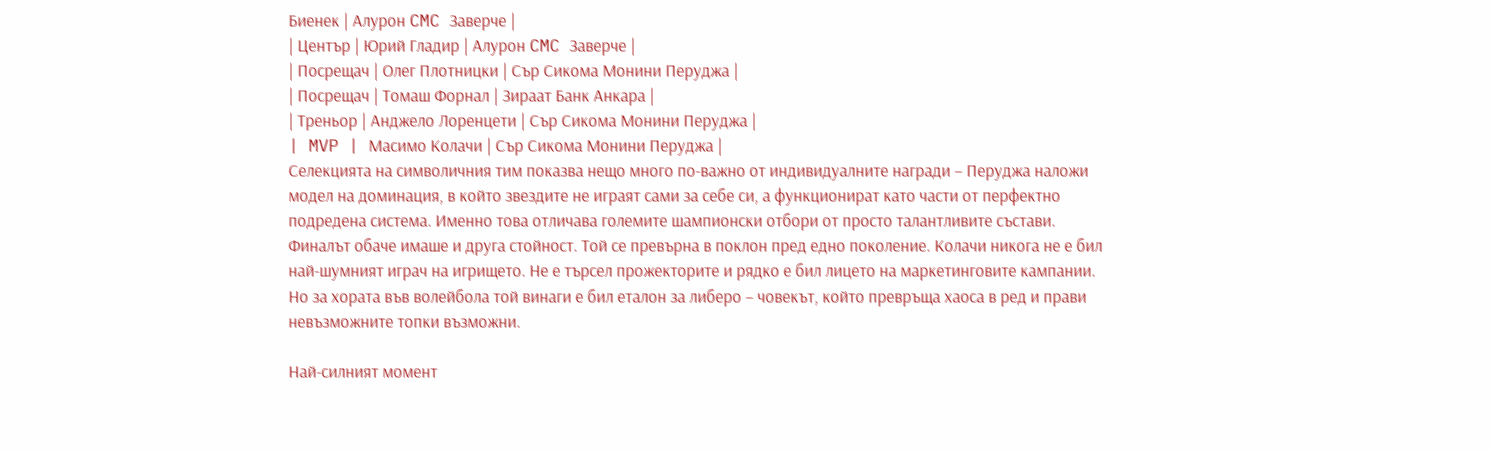Биенек | Алурон CMC Заверче |
| Център | Юрий Гладир | Алурон CMC Заверче |
| Посрещач | Олег Плотницки | Сър Сикома Монини Перуджа |
| Посрещач | Томаш Форнал | Зираат Банк Анкара |
| Треньор | Анджело Лоренцети | Сър Сикома Монини Перуджа |
| MVP | Масимо Колачи | Сър Сикома Монини Перуджа |
Селекцията на символичния тим показва нещо много по-важно от индивидуалните награди – Перуджа наложи модел на доминация, в който звездите не играят сами за себе си, а функционират като части от перфектно подредена система. Именно това отличава големите шампионски отбори от просто талантливите състави.
Финалът обаче имаше и друга стойност. Той се превърна в поклон пред едно поколение. Колачи никога не е бил най-шумният играч на игрището. Не е търсел прожекторите и рядко е бил лицето на маркетинговите кампании. Но за хората във волейбола той винаги е бил еталон за либеро – човекът, който превръща хаоса в ред и прави невъзможните топки възможни.

Най-силният момент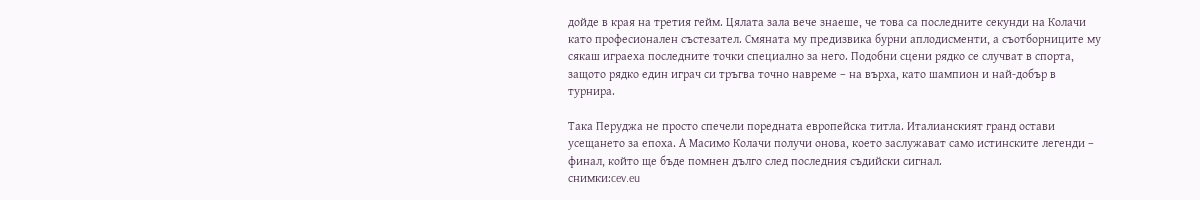дойде в края на третия гейм. Цялата зала вече знаеше, че това са последните секунди на Колачи като професионален състезател. Смяната му предизвика бурни аплодисменти, а съотборниците му сякаш играеха последните точки специално за него. Подобни сцени рядко се случват в спорта, защото рядко един играч си тръгва точно навреме – на върха, като шампион и най-добър в турнира.

Така Перуджа не просто спечели поредната европейска титла. Италианският гранд остави усещането за епоха. А Масимо Колачи получи онова, което заслужават само истинските легенди – финал, който ще бъде помнен дълго след последния съдийски сигнал.
снимки:cev.eu